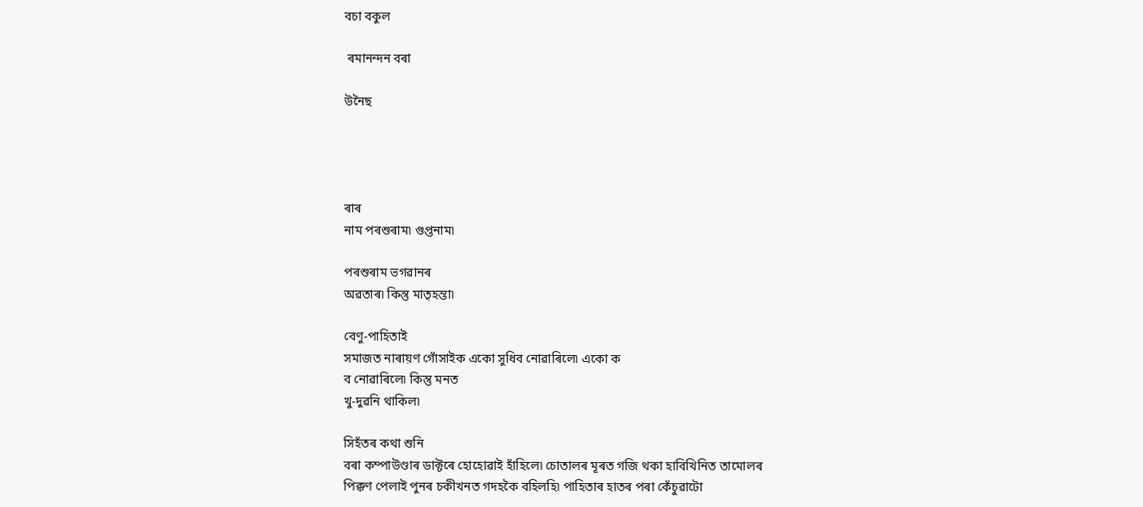বচা বকুল

 ৰমানন্দন বৰা

উনৈছ




ৰাৰ
নাম পৰশুৰাম৷ গুপ্তনাম৷

পৰশুৰাম ভগৱানৰ
অৱতাৰ৷ কিন্তু মাতৃহন্তা৷

বেণু-পাহিতাই
সমাজত নাৰায়ণ গোঁসাইক একো সুধিব নোৱাৰিলে৷ একো ক
ব নোৱাৰিলে৷ কিন্তু মনত
খু-দুৱনি থাকিল৷

সিহঁতৰ কথা শুনি
বৰা কম্পাউণ্ডাৰ ডাক্টৰে হোহোৱাই হাঁহিলে৷ চোতালৰ মূৰত গজি থকা হাবিখিনিত তামোলৰ
পিক্কণ পেলাই পুনৰ চকীখনত গদহকৈ বহিলহি৷ পাহিতাৰ হাতৰ পৰা কেঁচুৱাটো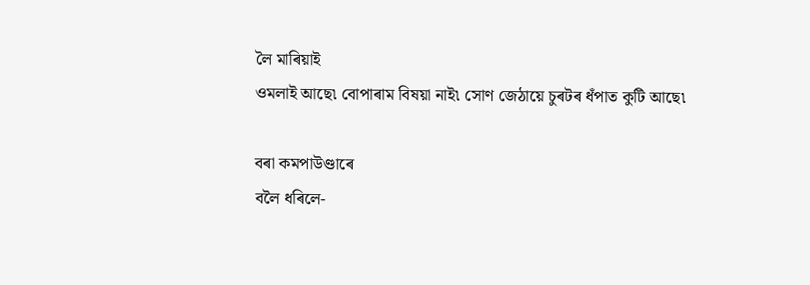লৈ মাৰিয়াই
ওমলাই আছে৷ বোপাৰাম বিষয়া নাই৷ সোণ জেঠায়ে চুৰটৰ ধঁপাত কুটি আছে৷

বৰা কমপাউণ্ডাৰে
বলৈ ধৰিলে-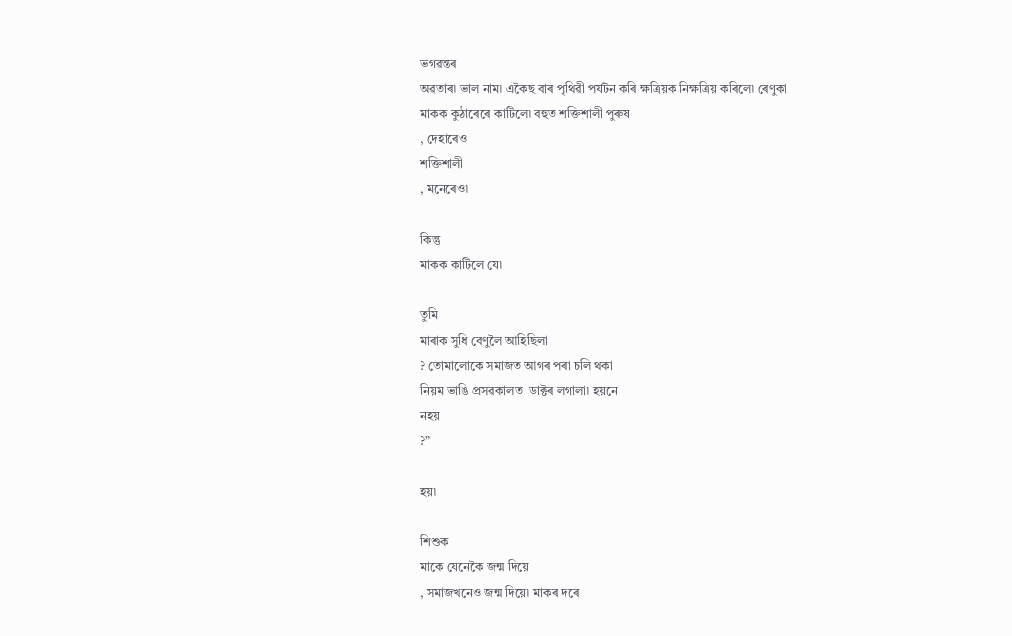ভগৱন্তৰ
অৱতাৰ৷ ভাল নাম৷ একৈছ বাৰ পৃথিৱী পৰ্যটন কৰি ক্ষত্ৰিয়ক নিক্ষত্ৰিয় কৰিলে৷ ৰেণুকা
মাকক কুঠাৰেৰে কাটিলে৷ বহুত শক্তিশালী পুৰুষ
, দেহাৰেও
শক্তিশালী
, মনেৰেও৷

কিন্তু
মাকক কাটিলে যে৷

তুমি
মাৰাক সুধি বেণুলৈ আহিছিলা
? তোমালোকে সমাজত আগৰ পৰা চলি থকা
নিয়ম ভাঙি প্ৰসৱকালত  ডাক্টৰ লগালা৷ হয়নে
নহয়
?”

হয়৷

শিশুক
মাকে যেনেকৈ জন্ম দিয়ে
, সমাজখনেও জন্ম দিয়ে৷ মাকৰ দৰে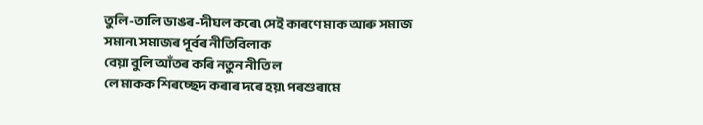তুলি-তালি ডাঙৰ-দীঘল কৰে৷ সেই কাৰণে মাক আৰু সমাজ সমান৷ সমাজৰ পূৰ্বৰ নীতিবিলাক
বেয়া বুলি আঁতৰ কৰি নতুন নীতি ল
লে মাকক শিৰচ্ছেদ কৰাৰ দৰে হয়৷ পৰশুৰামে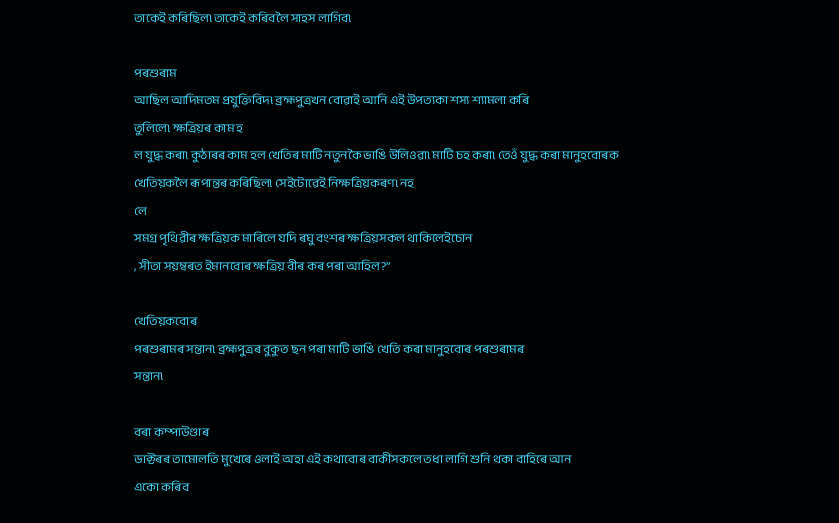তাকেই কৰিছিল৷ তাকেই কৰিবলৈ সাহস লাগিব৷

পৰশুৰাম
আছিল আদিমতম প্ৰযুক্তিবিদ৷ ব্ৰহ্মপুত্ৰখন বোৱাই আনি এই উপত্যকা শস্য শ্যামলা কৰি
তুলিলে৷ ক্ষত্ৰিয়ৰ কাম হ
ল যুদ্ধ কৰা৷ কুঠাৰৰ কাম হল খেতিৰ মাটি নতুনকৈ ভাঙি উলিওৱা৷ মাটি চহ কৰা৷ তেওঁ যুদ্ধ কৰা মানুহবোৰক
খেতিয়কলৈ ৰূপান্তৰ কৰিছিল৷ সেইটোৱেই নিক্ষত্ৰিয়কৰণ৷ নহ
লে
সমগ্ৰ পৃথিৱীৰ ক্ষত্ৰিয়ক মাৰিলে যদি ৰঘু বংশৰ ক্ষত্ৰিয়সকল থাকিলেইচোন
, সীতা সয়ম্বৰত ইমানবোৰ ক্ষত্ৰিয় বীৰ কৰ পৰা আহিল?”

খেতিয়কবোৰ
পৰশুৰামৰ সন্তান৷ ব্ৰহ্মপুত্ৰৰ বুকুত ছন পৰা মাটি ভাঙি খেতি কৰা মানুহবোৰ পৰশুৰামৰ
সন্তান৷

বৰা কম্পাউণ্ডাৰ
ডাক্টৰৰ তামোলতি মুখেৰে ওলাই অহা এই কথাবোৰ বাকীসকলে তধা লাগি শুনি থকা বাহিৰে আন
একো কৰিব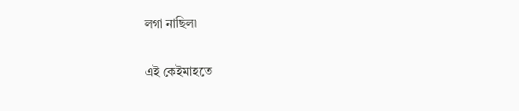লগা নাছিল৷

এই কেইমাহতে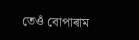তেওঁ বোপাৰাম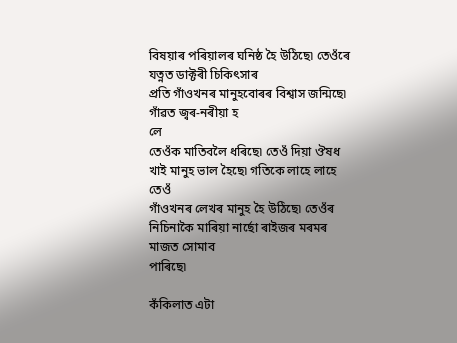বিষয়াৰ পৰিয়ালৰ ঘনিষ্ঠ হৈ উঠিছে৷ তেওঁৰে যত্নত ডাক্টৰী চিকিৎসাৰ
প্ৰতি গাঁওখনৰ মানুহবোৰৰ বিশ্বাস জন্মিছে৷ গাঁৱত জ্বৰ-নৰীয়া হ
লে
তেওঁক মাতিবলৈ ধৰিছে৷ তেওঁ দিয়া ঔষধ খাই মানুহ ভাল হৈছে৷ গতিকে লাহে লাহে তেওঁ
গাঁওখনৰ লেখৰ মানুহ হৈ উঠিছে৷ তেওঁৰ নিচিনাকৈ মাৰিয়া নাৰ্ছো ৰাইজৰ মৰমৰ মাজত সোমাব
পাৰিছে৷

কঁকিলাত এটা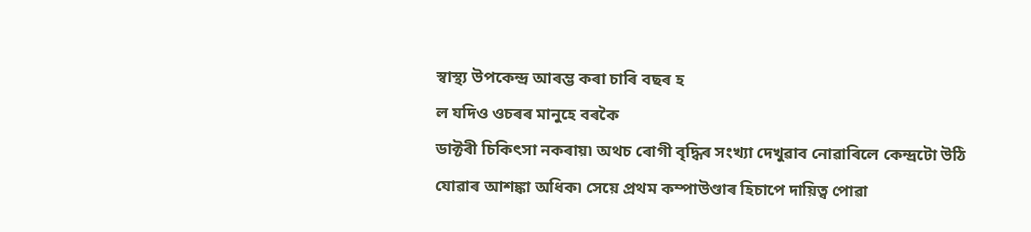স্বাস্থ্য উপকেন্দ্ৰ আৰম্ভ কৰা চাৰি বছৰ হ
ল যদিও ওচৰৰ মানুহে বৰকৈ
ডাক্টৰী চিকিৎসা নকৰায়৷ অথচ ৰোগী বৃদ্ধিৰ সংখ্যা দেখুৱাব নোৱাৰিলে কেন্দ্ৰটো উঠি
যোৱাৰ আশঙ্কা অধিক৷ সেয়ে প্ৰথম কম্পাউণ্ডাৰ হিচাপে দায়িত্ব পোৱা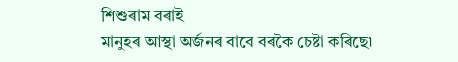শিশুৰাম বৰাই
মানুহৰ আস্থা অৰ্জনৰ বাবে বৰকৈ চেষ্টা কৰিছে৷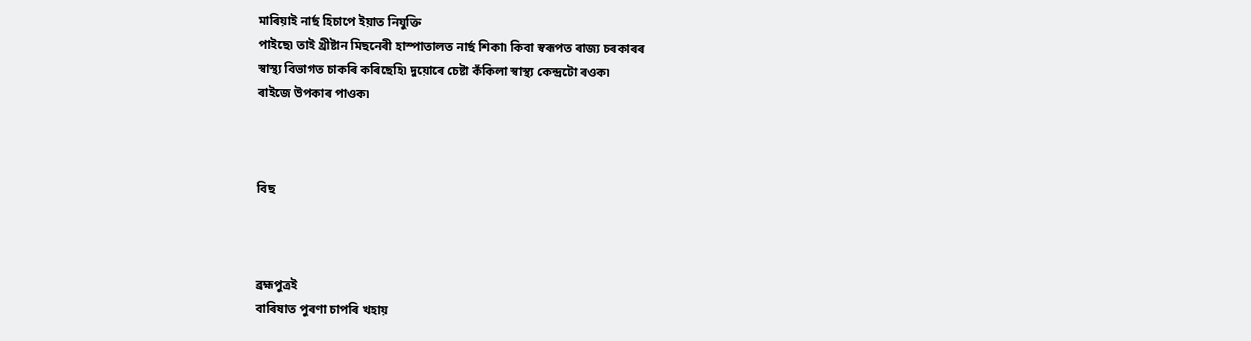মাৰিয়াই নাৰ্ছ হিচাপে ইয়াত নিযুক্তি
পাইছে৷ তাই খ্ৰীষ্টান মিছনেৰী হাস্পাতালত নাৰ্ছ শিকা৷ কিবা স্বৰূপত ৰাজ্য চৰকাৰৰ
স্বাস্থ্য বিভাগত চাকৰি কৰিছেহি৷ দুয়োৰে চেষ্টা কঁকিলা স্বাস্থ্য কেন্দ্ৰটো ৰওক৷
ৰাইজে উপকাৰ পাওক৷



বিছ



ব্ৰহ্মপুত্ৰই
বাৰিষাত পুৰণা চাপৰি খহায়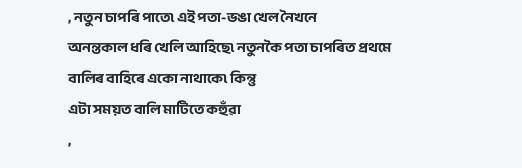, নতুন চাপৰি পাতে৷ এই পতা-ভঙা খেল নৈখনে
অনন্তকাল ধৰি খেলি আহিছে৷ নতুনকৈ পতা চাপৰিত প্ৰথমে বালিৰ বাহিৰে একো নাথাকে৷ কিন্তু
এটা সময়ত বালি মাটিতে কহুঁৱা
,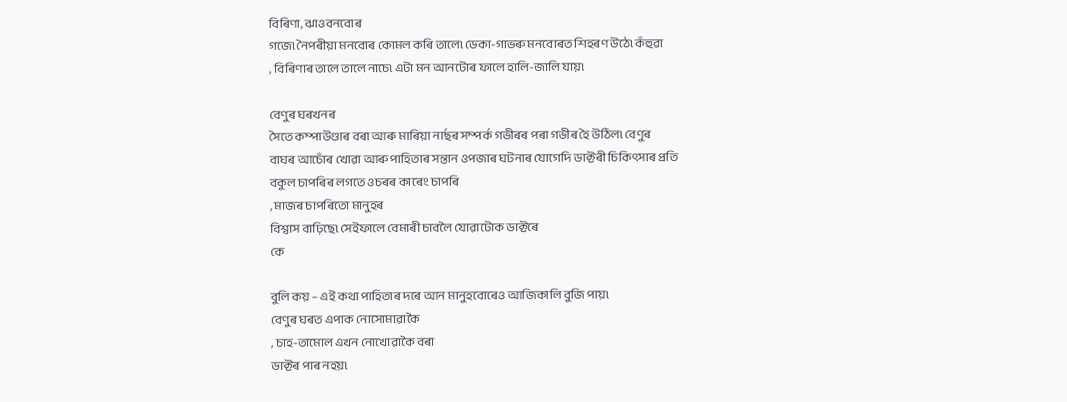বিৰিণা, ঝাওবনবোৰ
গজে৷ নৈপৰীয়া মনবোৰ কোমল কৰি তালে৷ ডেকা-গাভৰু মনবোৰত শিহৰণ উঠে৷ কঁহুৱা
, বিৰিণাৰ তালে তালে নাচে৷ এটা মন আনটোৰ ফালে হালি-জালি যায়৷

বেণুৰ ঘৰখনৰ
সৈতে কম্পাউণ্ডাৰ বৰা আৰু মাৰিয়া নাৰ্ছৰ সম্পৰ্ক গভীৰৰ পৰা গভীৰ হৈ উঠিল৷ বেণুৰ
বাঘৰ আচোঁৰ খোৱা আৰু পাহিতাৰ সন্তান ওপজাৰ ঘটনাৰ যোগেদি ডাক্টৰী চিকিৎসাৰ প্ৰতি
বকুল চাপৰিৰ লগতে ওচৰৰ কাৰেং চাপৰি
, মাজৰ চাপৰিতো মানুহৰ
বিশ্বাস বাঢ়িছে৷ সেইফালে বেমাৰী চাবলৈ যোৱাটোক ডাক্টৰে
কে

বুলি কয় – এই কথা পাহিতাৰ দৰে আন মানুহবোৰেও আজিকালি বুজি পায়৷
বেণুৰ ঘৰত এপাক নোসোমাৱাকৈ
, চাহ-তামোল এখন নোখোৱাকৈ বৰা
ডাক্টৰ পাৰ নহয়৷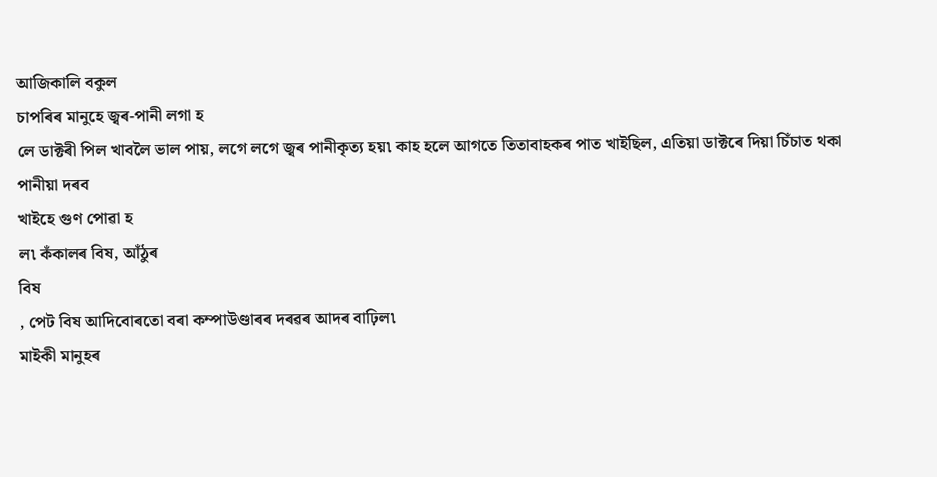আজিকালি বকুল
চাপৰিৰ মানুহে জ্বৰ-পানী লগা হ
লে ডাক্টৰী পিল খাবলৈ ভাল পায়, লগে লগে জ্বৰ পানীকৃত্য হয়৷ কাহ হলে আগতে তিতাবাহকৰ পাত খাইছিল, এতিয়া ডাক্টৰে দিয়া চিঁচাত থকা পানীয়া দৰব
খাইহে গুণ পোৱা হ
ল৷ কঁকালৰ বিষ, আঁঠুৰ
বিষ
, পেট বিষ আদিবোৰতো বৰা কম্পাউণ্ডাৰৰ দৰৱৰ আদৰ বাঢ়িল৷
মাইকী মানুহৰ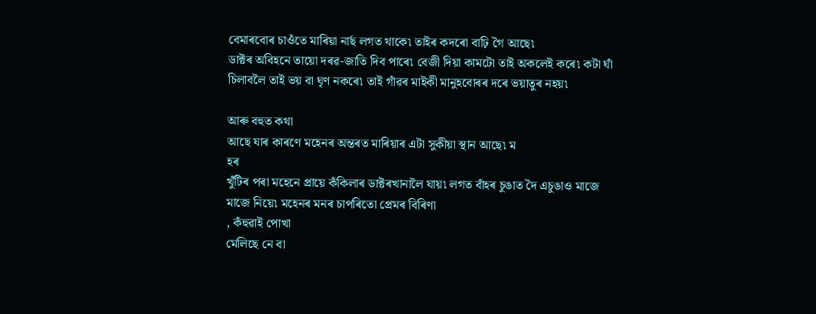বেমাৰবোৰ চাওঁতে মাৰিয়া নাৰ্ছ লগত থাকে৷ তাইৰ কদৰো বাঢ়ি গৈ আছে৷
ডাক্টৰ অবিহনে তায়ো দৰৱ-জাতি দিব পাৰে৷ বেজী দিয়া কামটো তাই অকলেই কৰে৷ কটা ঘাঁ
চিলাবলৈ তাই ভয় বা ঘৃণ নকৰে৷ তাই গাঁৱৰ মাইকী মানুহবোৰৰ দৰে ভয়াতুৰ নহয়৷

আৰু বহুত কথা
আছে যাৰ কাৰণে মহেনৰ অন্তৰত মাৰিয়াৰ এটা সুকীয়া স্থান আছে৷ ম
হৰ
খুঁটিৰ পৰা মহেনে প্ৰায়ে কঁকিলাৰ ডাক্টৰখানালৈ যায়৷ লগত বাঁহৰ চুঙাত দৈ এচুঙাও মাজে
মাজে নিয়ে৷ মহেনৰ মনৰ চাপৰিতো প্ৰেমৰ বিৰিণা
, কঁহুৱাই পোখা
মেলিছে নে বা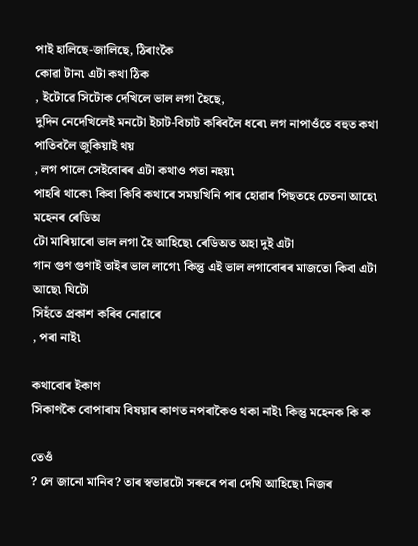পাই হালিছে-জালিছে, ঠিৰাংকৈ
কোৱা টান৷ এটা কথা ঠিক
, ইটোৱে সিটোক দেখিলে ভাল লগা হৈছে,
দুদিন নেদেখিলেই মনটো ইচাট-বিচাট কৰিবলৈ ধৰে৷ লগ নাপাওঁতে বহুত কথা
পাতিবলৈ জুকিয়াই থয়
, লগ পালে সেইবোৰৰ এটা কথাও পতা নহয়৷
পাহৰি থাকে৷ কিবা কিবি কথাৰে সময়খিনি পাৰ হোৱাৰ পিছতহে চেতনা আহে৷ মহেনৰ ৰেডিঅ
টো মাৰিয়াৰো ভাল লগা হৈ আহিছে৷ ৰেডিঅত অহা দুই এটা
গান গুণ গুণাই তাইৰ ভাল লাগে৷ কিন্তু এই ভাল লগাবোৰৰ মাজতো কিবা এটা আছে৷ যিটো
সিহঁতে প্ৰকাশ কৰিব নোৱাৰে
, পৰা নাই৷

কথাবোৰ ইকাণ
সিকাণকৈ বোপাৰাম বিষয়াৰ কাণত নপৰাকৈও থকা নাই৷ কিন্তু মহেনক কি ক

তেওঁ
? লে জানো মানিব? তাৰ স্বভাৱটো সৰুৰে পৰা দেখি আহিছে৷ নিজৰ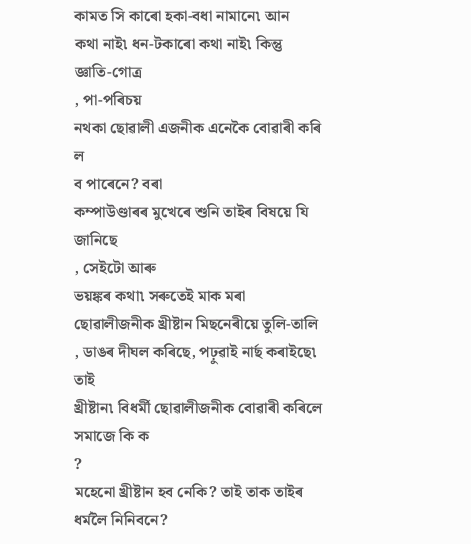কামত সি কাৰো হকা-বধা নামানে৷ আন
কথা নাই৷ ধন-টকাৰো কথা নাই৷ কিন্তু জ্ঞাতি-গোত্ৰ
, পা-পৰিচয়
নথকা ছোৱালী এজনীক এনেকৈ বোৱাৰী কৰি ল
ব পাৰেনে? বৰা
কম্পাউণ্ডাৰৰ মুখেৰে শুনি তাইৰ বিষয়ে যি জানিছে
, সেইটো আৰু
ভয়ঙ্কৰ কথা৷ সৰুতেই মাক মৰা ছোৱালীজনীক খ্ৰীষ্টান মিছনেৰীয়ে তুলি-তালি
, ডাঙৰ দীঘল কৰিছে, পঢ়ুৱাই নাৰ্ছ কৰাইছে৷ তাই
খ্ৰীষ্টান৷ বিধৰ্মী ছোৱালীজনীক বোৱাৰী কৰিলে সমাজে কি ক
?
মহেনো খ্ৰীষ্টান হব নেকি? তাই তাক তাইৰ ধৰ্মলৈ নিনিবনে?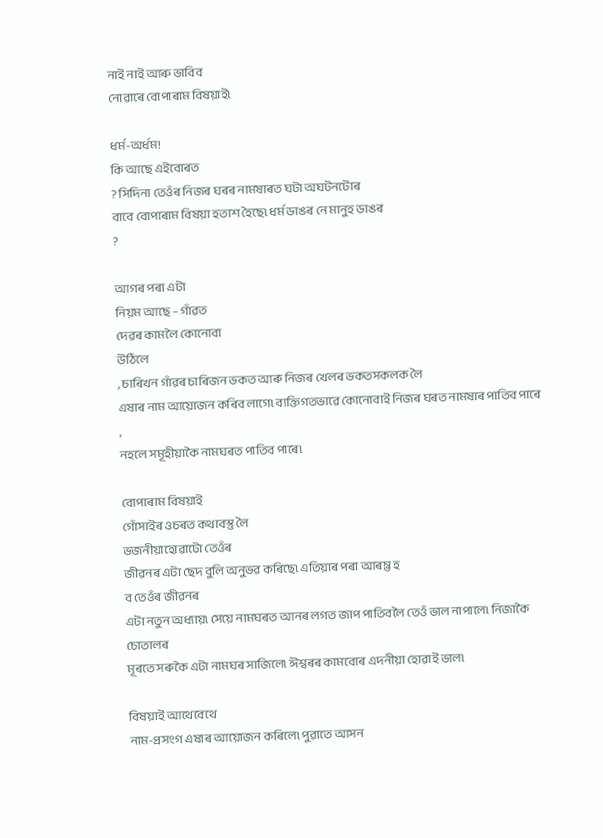নাই নাই আৰু ভাবিব
নোৱাৰে বোপাৰাম বিষয়াই৷

ধৰ্ম-অৰ্ধম!
কি আছে এইবোৰত
? সিদিনা তেওঁৰ নিজৰ ঘৰৰ নামষাৰত ঘটা অঘটনটোৰ
বাবে বোপাৰাম বিষয়া হতাশ হৈছে৷ ধৰ্ম ডাঙৰ নে মানুহ ডাঙৰ
?

আগৰ পৰা এটা
নিয়ম আছে – গাঁৱত
দেৱৰ কামলৈ কোনোবা
উঠিলে
, চাৰিখন গাঁৱৰ চাৰিজন ভকত আৰু নিজৰ খেলৰ ভকতসকলক লৈ
এষাৰ নাম আয়োজন কৰিব লাগে৷ ব্যক্তিগতভাৱে কোনোবাই নিজৰ ঘৰত নামষাৰ পাতিব পাৰে
,
নহলে সমূহীয়াকৈ নামঘৰত পাতিব পাৰে৷

বোপাৰাম বিষয়াই
গোঁসাইৰ ওচৰত কথাবস্তু লৈ
ভজনীয়াহোৱাটো তেওঁৰ
জীৱনৰ এটা ছেদ বুলি অনুভৱ কৰিছে৷ এতিয়াৰ পৰা আৰম্ভ হ
ব তেওঁৰ জীৱনৰ
এটা নতুন অধ্যায়৷ সেয়ে নামঘৰত আনৰ লগত জাপ পাতিবলৈ তেওঁ ভাল নাপালে৷ নিজাকৈ চোতালৰ
মূৰতে সৰুকৈ এটা নামঘৰ সাজিলে৷ ঈশ্বৰৰ কামবোৰ এদনীয়া হোৱাই ভাল৷

বিষয়াই আথেবেথে
নাম-প্ৰসংগ এষাৰ আয়োজন কৰিলে৷ পুৱাতে আসন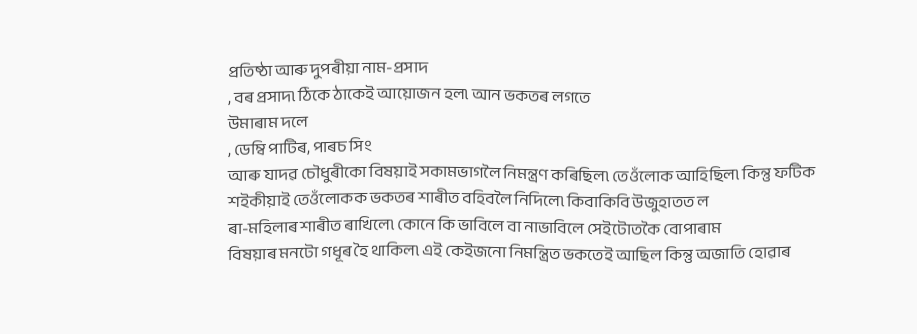প্ৰতিষ্ঠা আৰু দুপৰীয়া নাম-প্ৰসাদ
, বৰ প্ৰসাদ৷ ঠিকে ঠাকেই আয়োজন হল৷ আন ভকতৰ লগতে
উমাৰাম দলে
, ডেম্বি পাটিৰ, পাৰচ সিং
আৰু যাদৱ চৌধুৰীকো বিষয়াই সকামভাগলৈ নিমন্ত্ৰণ কৰিছিল৷ তেওঁলোক আহিছিল৷ কিন্তু ফটিক
শইকীয়াই তেওঁলোকক ভকতৰ শাৰীত বহিবলৈ নিদিলে৷ কিবাকিবি উজুহাতত ল
ৰা-মহিলাৰ শাৰীত ৰাখিলে৷ কোনে কি ভাবিলে বা নাভাবিলে সেইটোতকৈ বোপাৰাম
বিষয়াৰ মনটো গধূৰ হৈ থাকিল৷ এই কেইজনো নিমন্ত্ৰিত ভকতেই আছিল কিন্তু অজাতি হোৱাৰ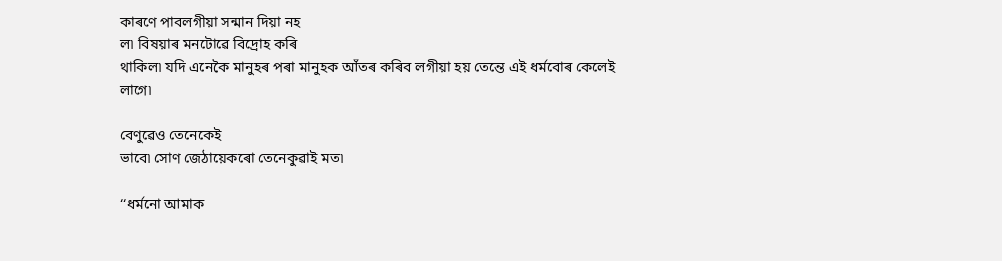কাৰণে পাবলগীয়া সন্মান দিয়া নহ
ল৷ বিষয়াৰ মনটোৱে বিদ্ৰোহ কৰি
থাকিল৷ যদি এনেকৈ মানুহৰ পৰা মানুহক আঁতৰ কৰিব লগীয়া হয় তেন্তে এই ধৰ্মবোৰ কেলেই
লাগে৷

বেণুৱেও তেনেকেই
ভাবে৷ সোণ জেঠায়েকৰো তেনেকুৱাই মত৷

‘‘ধৰ্মনো আমাক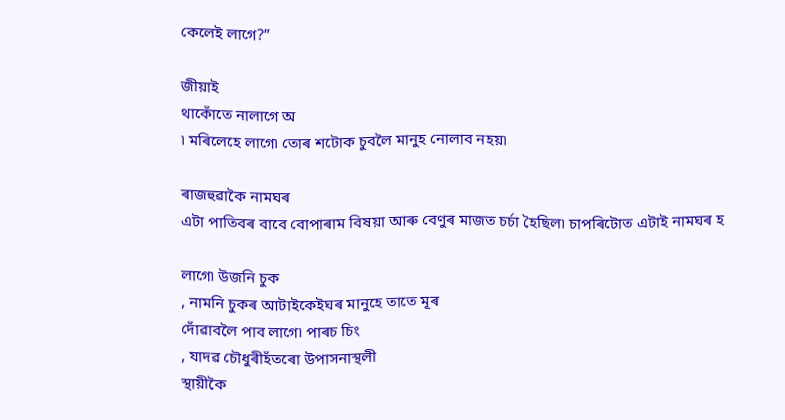কেলেই লাগে?”

জীয়াই
থাকোঁতে নালাগে অ
৷ মৰিলেহে লাগে৷ তোৰ শটোক চুবলৈ মানুহ নোলাব নহয়৷

ৰাজহুৱাকৈ নামঘৰ
এটা পাতিবৰ বাবে বোপাৰাম বিষয়া আৰু বেণুৰ মাজত চৰ্চা হৈছিল৷ চাপৰিটোত এটাই নামঘৰ হ

লাগে৷ উজনি চুক
, নামনি চুকৰ আটাইকেইঘৰ মানুহে তাতে মূৰ
দোঁৱাবলৈ পাব লাগে৷ পাৰচ চিং
, যাদৱ চৌধুৰীহঁতৰো উপাসনাস্থলী
স্থায়ীকৈ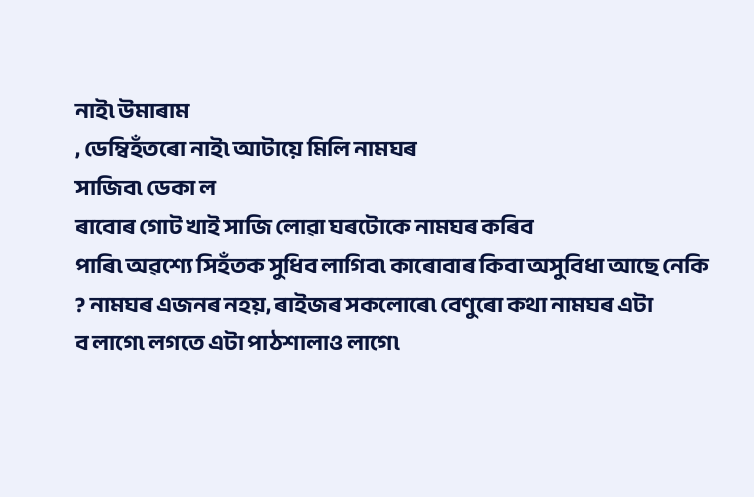নাই৷ উমাৰাম
, ডেম্বিহঁতৰো নাই৷ আটায়ে মিলি নামঘৰ
সাজিব৷ ডেকা ল
ৰাবোৰ গোট খাই সাজি লোৱা ঘৰটোকে নামঘৰ কৰিব
পাৰি৷ অৱশ্যে সিহঁতক সুধিব লাগিব৷ কাৰোবাৰ কিবা অসুবিধা আছে নেকি
? নামঘৰ এজনৰ নহয়, ৰাইজৰ সকলোৰে৷ বেণুৰো কথা নামঘৰ এটা
ব লাগে৷ লগতে এটা পাঠশালাও লাগে৷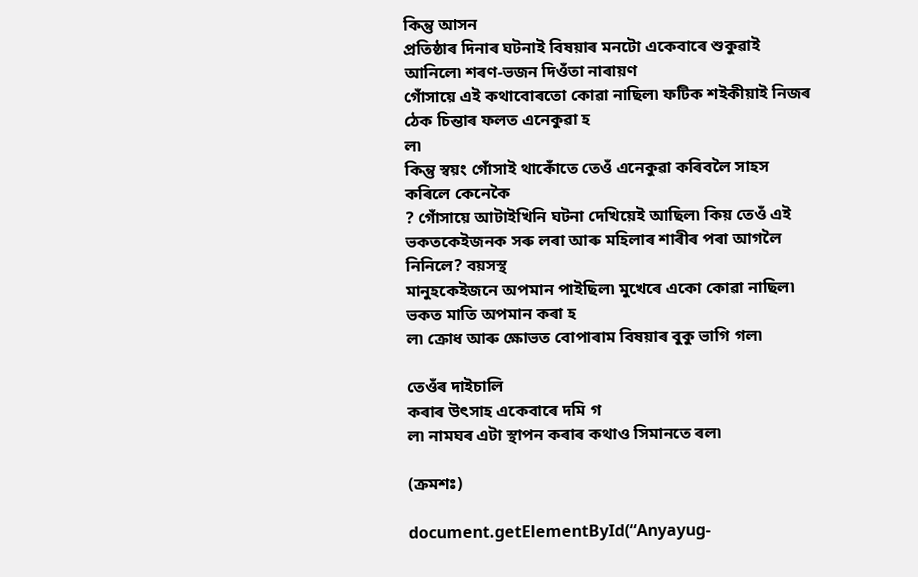কিন্তু আসন
প্ৰতিষ্ঠাৰ দিনাৰ ঘটনাই বিষয়াৰ মনটো একেবাৰে শুকুৱাই আনিলে৷ শৰণ-ভজন দিওঁতা নাৰায়ণ
গোঁসায়ে এই কথাবোৰতো কোৱা নাছিল৷ ফটিক শইকীয়াই নিজৰ ঠেক চিন্তাৰ ফলত এনেকুৱা হ
ল৷
কিন্তু স্বয়ং গোঁসাই থাকোঁতে তেওঁ এনেকুৱা কৰিবলৈ সাহস কৰিলে কেনেকৈ
? গোঁসায়ে আটাইখিনি ঘটনা দেখিয়েই আছিল৷ কিয় তেওঁ এই ভকতকেইজনক সৰু লৰা আৰু মহিলাৰ শাৰীৰ পৰা আগলৈ নিনিলে? বয়সস্থ
মানুহকেইজনে অপমান পাইছিল৷ মুখেৰে একো কোৱা নাছিল৷ ভকত মাতি অপমান কৰা হ
ল৷ ক্ৰোধ আৰু ক্ষোভত বোপাৰাম বিষয়াৰ বুকু ভাগি গল৷

তেওঁৰ দাইচালি
কৰাৰ উৎসাহ একেবাৰে দমি গ
ল৷ নামঘৰ এটা স্থাপন কৰাৰ কথাও সিমানতে ৰল৷

(ক্ৰমশঃ)

document.getElementById(“Anyayug-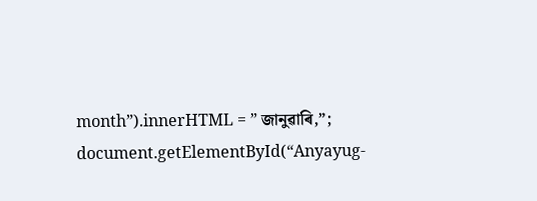month”).innerHTML = ” জানুৱাৰি,”;
document.getElementById(“Anyayug-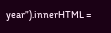year”).innerHTML =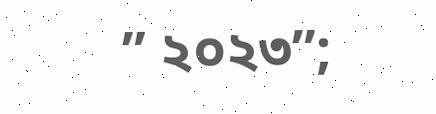” ২০২৩”;